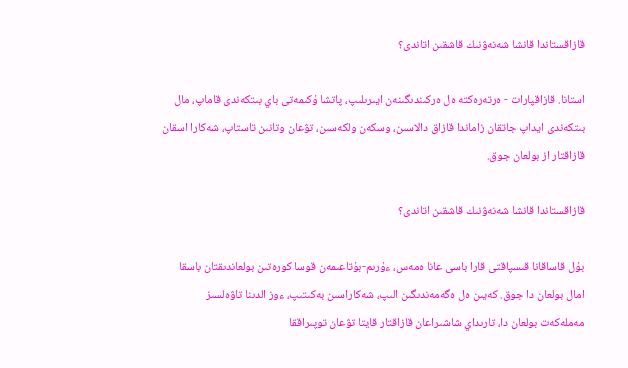قازاقستاندا قانشا شەنەۋنىك قاشقىن اتاندى؟

استانا. قازاقپارات - ەرتەرەكتە ەل ەركىندىگىنەن ايىرىلىپ، پاتشا ۇكىمەتى باي بىتكەندى قاماپ، مال بىتكەندى ايداپ جاتقان زاماندا قازاق دالاسىن، وسكەن ولكەسىن، تۋعان وتانىن تاستاپ، شەكارا اسقان قازاقتار از بولعان جوق.

قازاقستاندا قانشا شەنەۋنىك قاشقىن اتاندى؟

بۇل قاساقانا قىسپاقتى قارا باسى عانا ەمەس، ءۇرىم-بۇتاعىمەن قوسا كورەتىن بولعاندىقتان باسقا امال بولعان دا جوق. كەيىن ەل ەگەمەندىگىن الىپ، شەكاراسىن بەكىتىپ، ءوز الدىنا تاۋەلسىز مەملەكەت بولعان دا، تارىداي شاشىراعان قازاقتار قايتا تۋعان توپىراققا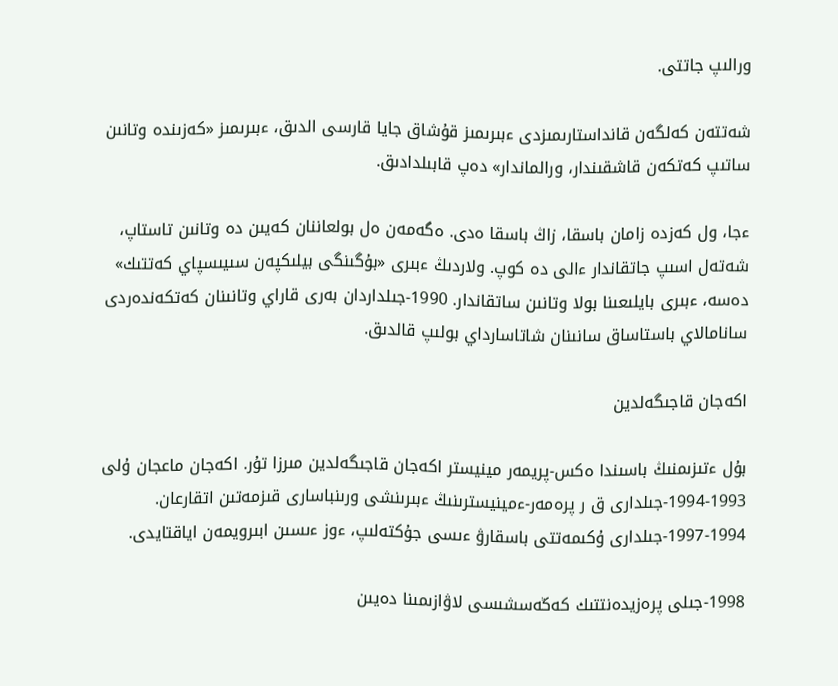ورالىپ جاتتى.

شەتتەن كەلگەن قانداستارىمىزدى ءبىرىمىز قۇشاق جايا قارسى الدىق، ءبىرىمىز «كەزىندە وتانىن ساتىپ كەتكەن قاشقىندار، ورالماندار» دەپ قابىلدادىق.

ءجا، ول كەزدە زامان باسقا، زاڭ باسقا ەدى. ەگەمەن ەل بولعاننان كەيىن دە وتانىن تاستاپ، شەتەل اسىپ جاتقاندار ءالى دە كوپ. ولاردىڭ ءبىرى «بۇگىنگى بيلىكپەن سىيىسپاي كەتتىك» دەسە، ءبىرى بايلىعىنا بولا وتانىن ساتقاندار. 1990-جىلداردان بەرى قاراي وتانىنان كەتكەندەردى سانامالاي باستاساق سانىنان شاتاسارداي بولىپ قالدىق.

اكەجان قاجىگەلدين

بۇل ءتىزىمنىڭ باسىندا ەكس-پريمەر مينيستر اكەجان قاجىگەلدين مىرزا تۇر. اكەجان ماعجان ۇلى 1993-1994-جىلدارى ق ر پرەمەر-ءمينيسترىنىڭ ءبىرىنشى ورىنباسارى قىزمەتىن اتقارعان. 1994-1997-جىلدارى ۇكىمەتتى باسقارۋ ءىسى جۇكتەلىپ، ءوز ءىسىن ابىرويمەن اياقتايدى.

1998-جىلى پرەزيدەنتتىك كەڭەسشىسى لاۋازىمىنا دەيىن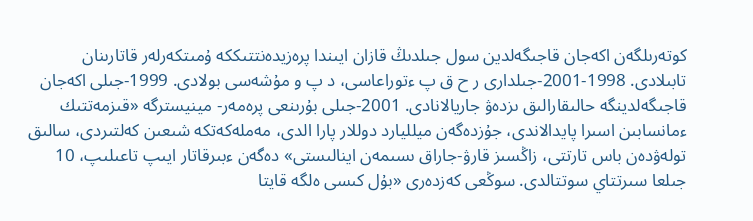كوتەرىلگەن اكەجان قاجىگەلدين سول جىلدىڭ قازان ايىندا پرەزيدەنتتىككە ۇمىتكەرلەر قاتارىنان تابىلادى. 1998-2001-جىلدارى ر ح ق پ ءتوراعاسى، د پ و مۇشەسى بولادى. 1999-جىلى اكەجان قاجىگەلدينگە حالىقارالىق ىزدەۋ جاريالانادى. 2001-جىلى بۇرىنعى پرەمەر- مينيسترگە «قىزمەتتىك ءمانسابىن اسىرا پايدالاندى، جۇزدەگەن ميلليارد دوللار پارا الدى، مەملەكەتكە شىعىن كەلتىردى، سالىق تولەۋدەن باس تارتتى، زاڭسىز قارۋ-جاراق ىسىمەن اينالىستى» دەگەن ءبىرقاتار ايىپ تاعىلىپ، 10 جىلعا سىرتتاي سوتتالدى. سوڭعى كەزدەرى «بۇل كىسى ەلگە قايتا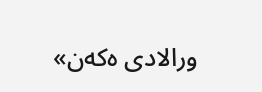ورالادى ەكەن»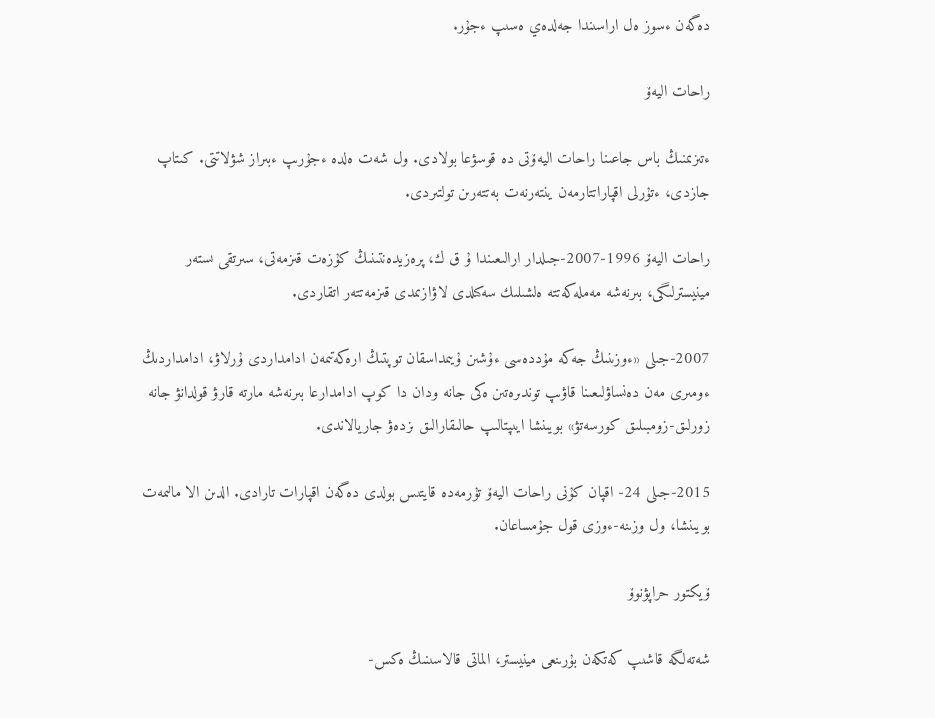دەگەن ءسوز ەل اراسىندا جەلدەي ەسىپ ءجۇر.

راحات اليەۆ

ءتىزىمنىڭ باس جاعىنا راحات اليەۆتى دە قوسۋعا بولادى. ول شەت ەلدە ءجۇرىپ ءبىراز شۋلاتتى. كىتاپ جازدى، ءتۇرلى اقپاراتتارمەن ينتەرنەت بەتتەرىن تولتىردى.

راحات اليەۆ 1996-2007-جىلدار ارالىعىندا ۇ ق ك، پرەزيدەنتىنىڭ كۇزەت قىزمەتى، سىرتقى ىستەر مينيسترلىگى، بىرنەشە مەملەكەتتە ەلشىلىك سەكىلدى لاۋازىمدى قىزمەتتەر اتقاردى.

2007-جىلى «ءوزىنىڭ جەكە مۇددەسى ءۇشىن ۇيىمداسقان توپتىڭ ارەكەتىمەن ادامداردى ۇرلاۋ، ادامداردىڭ ءومىرى مەن دەنساۋلىعىنا قاۋىپ توندىرەتىن ەكى جانە ودان دا كوپ ادامدارعا بىرنەشە مارتە قارۋ قولدانۋ جانە زورلىق-زومبىلىق كورسەتۋ» بويىنشا ايىپتالىپ حالىقارالىق ىزدەۋ جاريالاندى.

2015-جىلى 24- اقپان كۇنى راحات اليەۆ تۇرمەدە قايتىس بولدى دەگەن اقپارات تارادى. الدىن الا مالىمەت بويىنشا، ول وزىنە-ءوزى قول جۇمساعان.

ۆيكتور حراپۋنوۆ

شەتەلگە قاشىپ كەتكەن بۇرىنعى مينيستر، الماتى قالاسىنىڭ ەكس-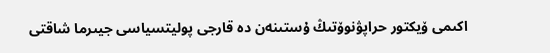اكىمى ۆيكتور حراپۋنوۆتىڭ ۇستىنەن دە قارجى پوليتسياسى جيىرما شاقتى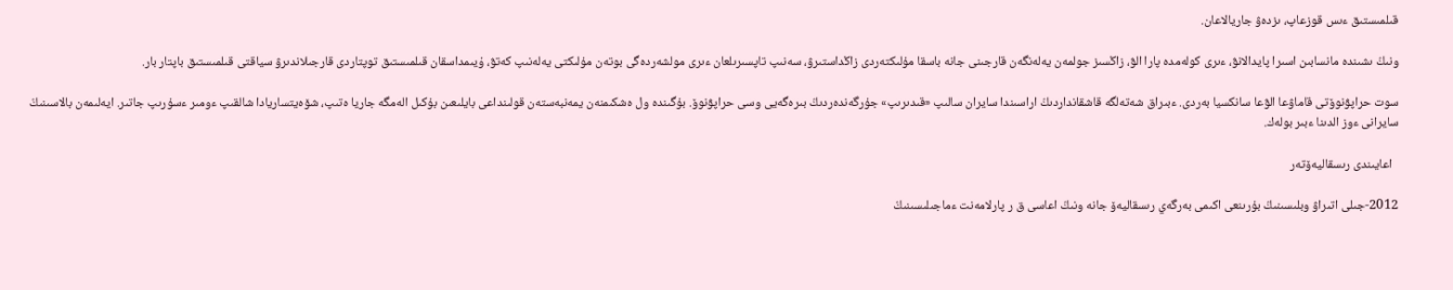قىلمىستىق ءىس قوزعاپ، ىزدەۋ جاريالاعان.

ونىڭ ىشىندە مانسابىن اسىرا پايدالانۋ، ءىرى كولەمدە پارا الۋ، زاڭسىز جولمەن يەلەنگەن قارجىنى جانە باسقا مۇلىكتەردى زاڭداستىرۋ، سەنىپ تاپسىرىلعان ءىرى مولشەردەگى بوتەن مۇلىكتى يەلەنىپ كەتۋ، ۇيىمداسقان قىلمىستىق توپتاردى قارجىلاندىرۋ سياقتى قىلمىستىق باپتار بار.

سوت حراپۋنوۆتى قاماۋعا الۋعا سانكسيا بەردى. ءبىراق شەتەلگە قاشقانداردىڭ اراسىندا سايران سالىپ «قىدىرىپ» جۇرگەندەردىڭ بىرەگەيى وسى حراپۋنوۆ. بۇگىندە ول ەشكىمنەن يمەنبەستەن قولىنداعى بايلىعىن بۇكىل الەمگە جاريا ەتىپ، شۆەيتساريادا شالقىپ ءومىر ءسۇرىپ جاتىر. ايەلىمەن بالاسىنىڭ سايرانى ءوز الدىنا ءبىر بولەك.

  اعايىندى رىسقاليەۆتەر

2012-جىلى اتىراۋ وبلىسىنىڭ بۇرىنعى اكىمى بەرگەي رىسقاليەۆ جانە ونىڭ اعاسى ق ر پارلامەنت ءماجىلىسىنىڭ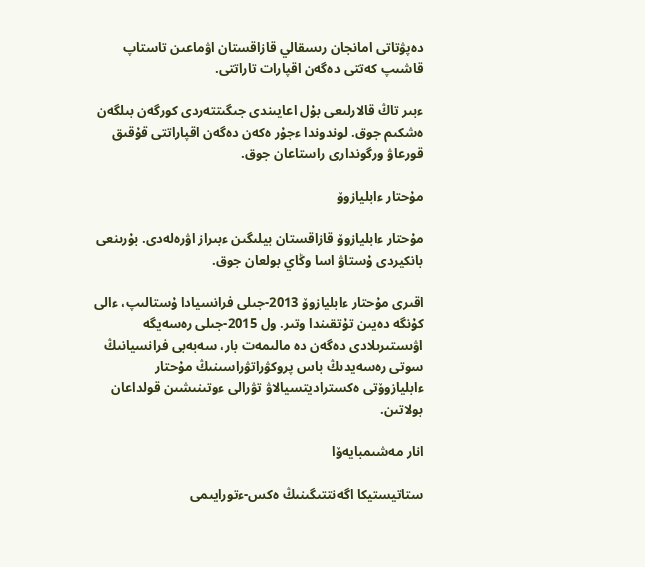دەپۋتاتى امانجان رىسقالي قازاقستان اۋماعىن تاستاپ قاشىپ كەتتى دەگەن اقپارات تاراتتى.

ءبىر تاڭ قالارلىعى بۇل اعايىندى جىگىتتەردى كورگەن بىلگەن ەشكىم جوق. لوندوندا ءجۇر ەكەن دەگەن اقپاراتتى قۇقىق قورعاۋ ورگوندارى راستاعان جوق.

مۇحتار ءابليازوۆ

مۇحتار ءابليازوۆ قازاقستان بيلىگىن ءبىراز اۋرەلەدى. بۇرىنعى بانكيردى ۇستاۋ اسا وڭاي بولعان جوق.

اقىرى مۇحتار ءابليازوۆ 2013-جىلى فرانسيادا ۇستالىپ، ءالى كۇنگە دەيىن تۇتقىندا وتىر. ول 2015-جىلى رەسەيگە اۋىستىرىلادى دەگەن دە مالىمەت بار، سەبەبى فرانسيانىڭ سوتى رەسەيدىڭ باس پروكۋراتۋراسىنىڭ مۇحتار ءابليازوۆتى ەكستراديتسيالاۋ تۋرالى ءوتىنىشىن قولداعان بولاتىن.

انار مەشىمبايەۆا

ستاتيستيكا اگەنتتىگىنىڭ ەكس-ءتورايىمى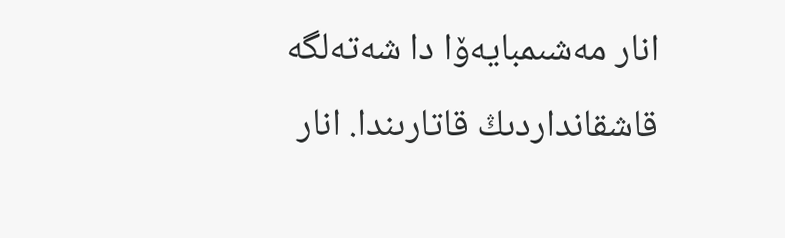انار مەشىمبايەۆا دا شەتەلگە قاشقانداردىڭ قاتارىندا. انار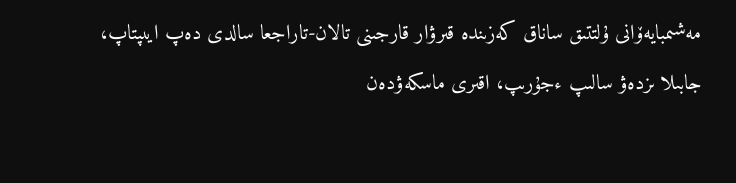مەشىمبايەۆانى ۇلتتىق ساناق كەزىندە قىرۋار قارجىنى تالان-تاراجعا سالدى دەپ ايىپتاپ، جابىلا ىزدەۋ سالىپ ءجۇرىپ، اقىرى ماسكەۋدەن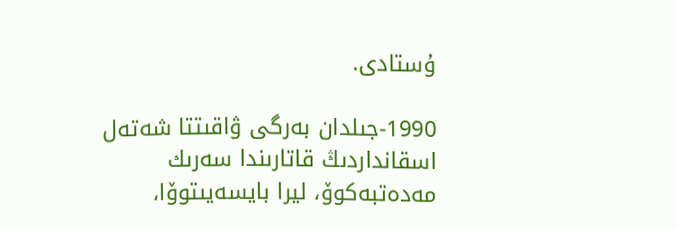ۇستادى.

1990-جىلدان بەرگى ۋاقىتتا شەتەل اسقانداردىڭ قاتارىندا سەرىك مەدەتبەكوۆ، ليرا بايسەيىتوۆا،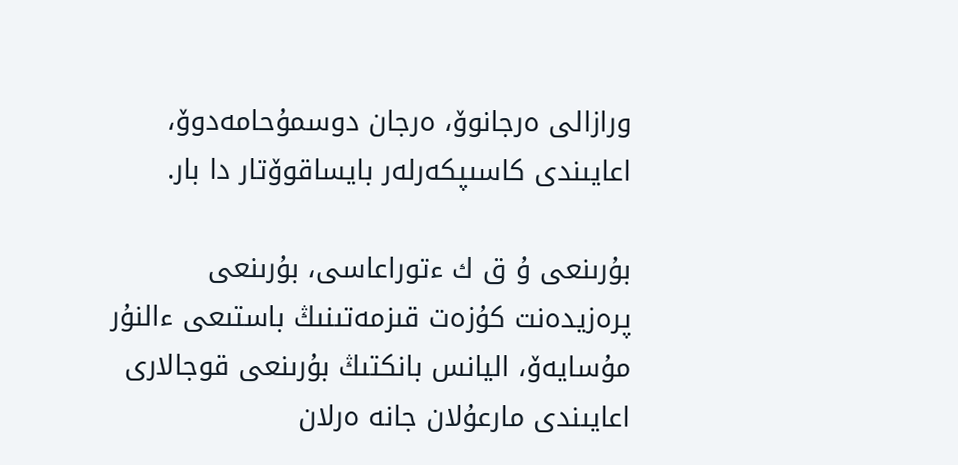ورازالى ەرجانوۆ، ەرجان دوسمۇحامەدوۆ، اعايىندى كاسىپكەرلەر بايساقوۆتار دا بار.

بۇرىنعى ۇ ق ك ءتوراعاسى، بۇرىنعى پرەزيدەنت كۇزەت قىزمەتىنىڭ باستىعى ءالنۇر مۇسايەۆ، اليانس بانكتىڭ بۇرىنعى قوجالارى اعايىندى مارعۇلان جانە ەرلان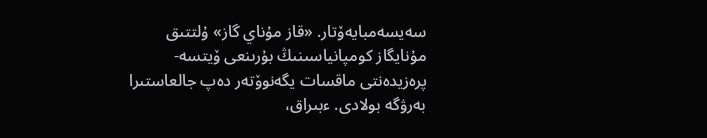سەيسەمبايەۆتار. «قاز مۇناي گاز» ۇلتتىق مۇنايگاز كومپانياسىنىڭ بۇرىنعى ۆيتسە-پرەزيدەنتى ماقسات يگەنوۆتەر دەپ جالعاستىرا بەرۋگە بولادى. ءبىراق،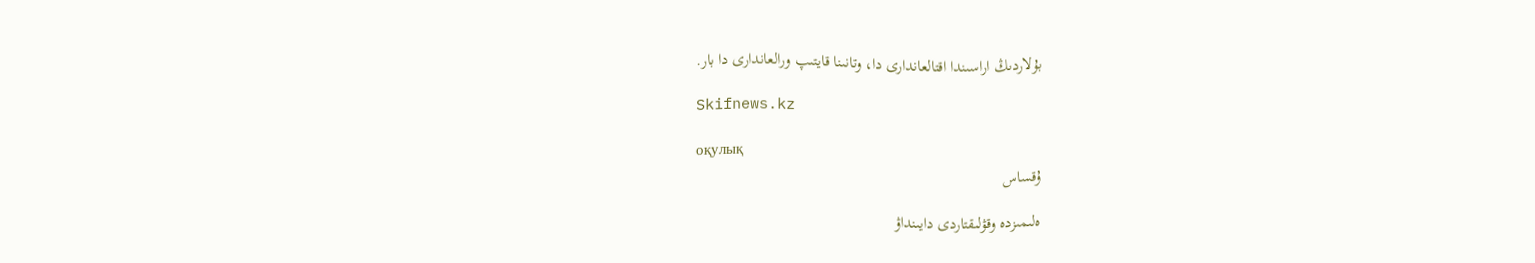بۇلاردىڭ اراسىندا اقتالعاندارى دا، وتانىنا قايتىپ ورالعاندارى دا بار.

Skifnews.kz

оқулық
ۇقساس

ەلىمىزدە وقۋلىقتاردى دايىنداۋ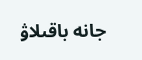جانە باقىلاۋ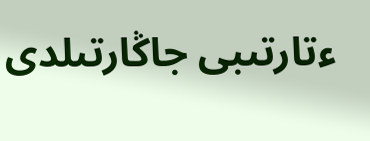ءتارتىبى جاڭارتىلدى